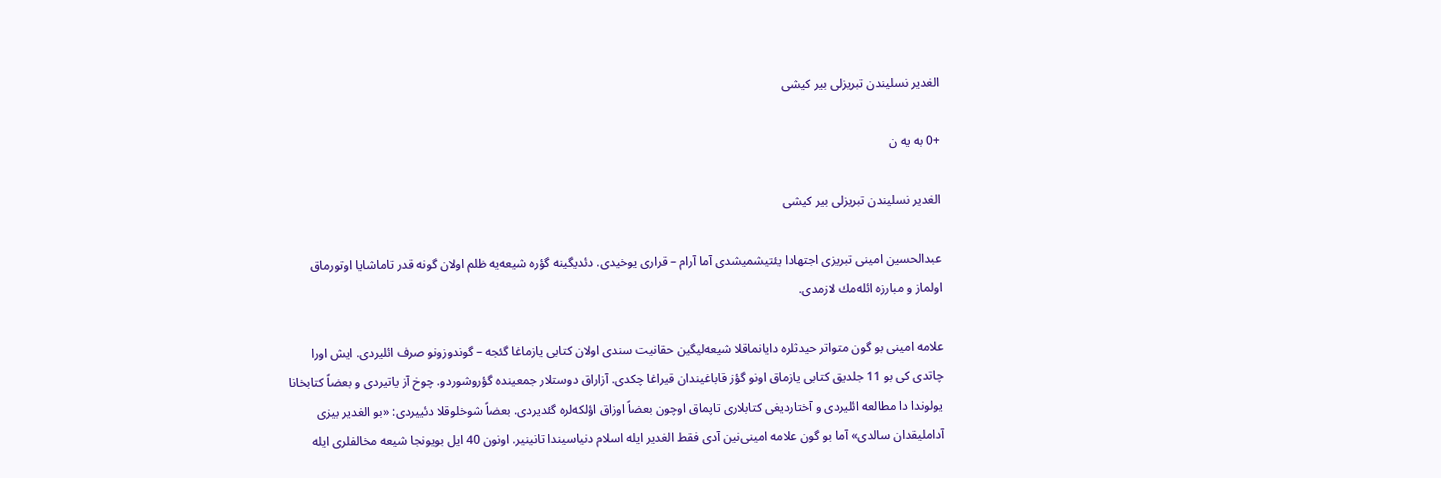الغدیر نسلیندن تبریزلی بیر كیشی

+0 به یه ن

الغدیر نسلیندن تبریزلی بیر كیشی

عبدالحسین امینی تبریزی اجتهادا یئتیشمیشدی آما آرام – قراری یوخیدی. دئدیگینه گؤره شیعه‌یه ظلم اولان گونه‌ قدر تاماشایا اوتورماق اولماز و مبارزه ائله‌مك لازمدی.

علامه امینی بو گون متواتر حیدثلره دایانماقلا شیعه‌لیگین حقانیت سندی اولان كتابی یازماغا گئجه – گوندوزونو صرف ائلیردی. ایش اورا چاتدی كی بو 11 جلدیق كتابی یازماق اونو گؤز قاباغیندان قیراغا چكدی. آزاراق دوستلار جمعینده گؤروشوردو. چوخ آز یاتیردی و بعضاً كتابخانا یولوندا دا مطالعه ائلیردی و آختاردیغی كتابلاری تاپماق اوچون بعضاً اوزاق اؤلكه‌لره گئدیردی. بعضاً شوخلوقلا دئییردی: «بو الغدیر بیزی آداملیقدان سالدی» آما بو گون علامه امینی‌نین آدی فقط الغدیر ایله اسلام دنیاسیندا تانینیر. اونون 40 ایل بویونجا شیعه مخالفلری ایله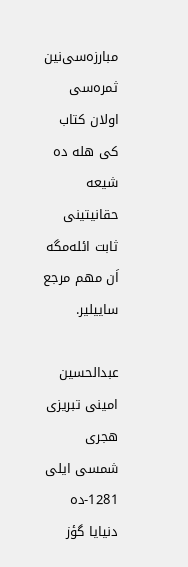مبارزه‌سی‌نین ثمره‌سی اولان كتاب كی هله‌ ده شیعه حقانیتینی ثابت ائله‌مگه اَن مهم مرجع ساییلیر.

عبدالحسین امینی تبریزی هجری شمسی ایلی 1281-ده دنیایا گؤز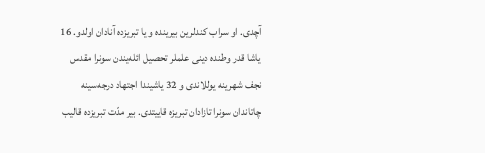آچدی. او سراب كندلرین بیرینده و یا تبریزده آنادان اولدو. 16 یاشا قدر وطنده دینی علملر تحصیل ائله‌یندن سونرا مقدس نجف شهرینه یوللاندی و 32 یاشیندا اجتهاد درجه‌سینه چاتاندان سونرا تازادان تبریزه قاییتدی. بیر مدّت تبریزده قالیب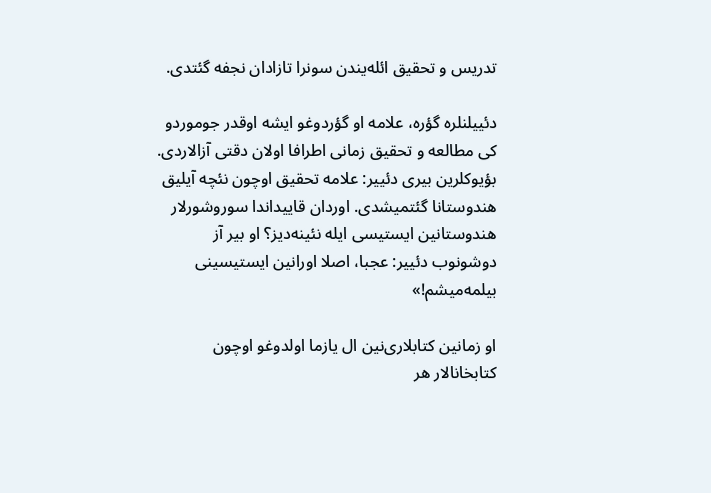تدریس و تحقیق ائله‌یندن سونرا تازادان نجفه گئتدی.

دئییلنلره گؤره، علامه او گؤردوغو ایشه اوقدر جوموردو كی مطالعه و تحقیق زمانی اطرافا اولان دقتی آزالاردی. بؤیوكلرین بیری دئییر: علامه تحقیق اوچون نئچه آیلیق هندوستانا گئتمیشدی. اوردان قاییداندا سوروشورلار هندوستانین ایستیسی ایله نئینه‌دیز؟ او بیر آز دوشونوب دئییر: عجبا، اصلا اورانین ایستیسینی بیلمه‌میشم!»

او زمانین كتابلاری‌نین ال یازما اولدوغو اوچون كتابخانالار هر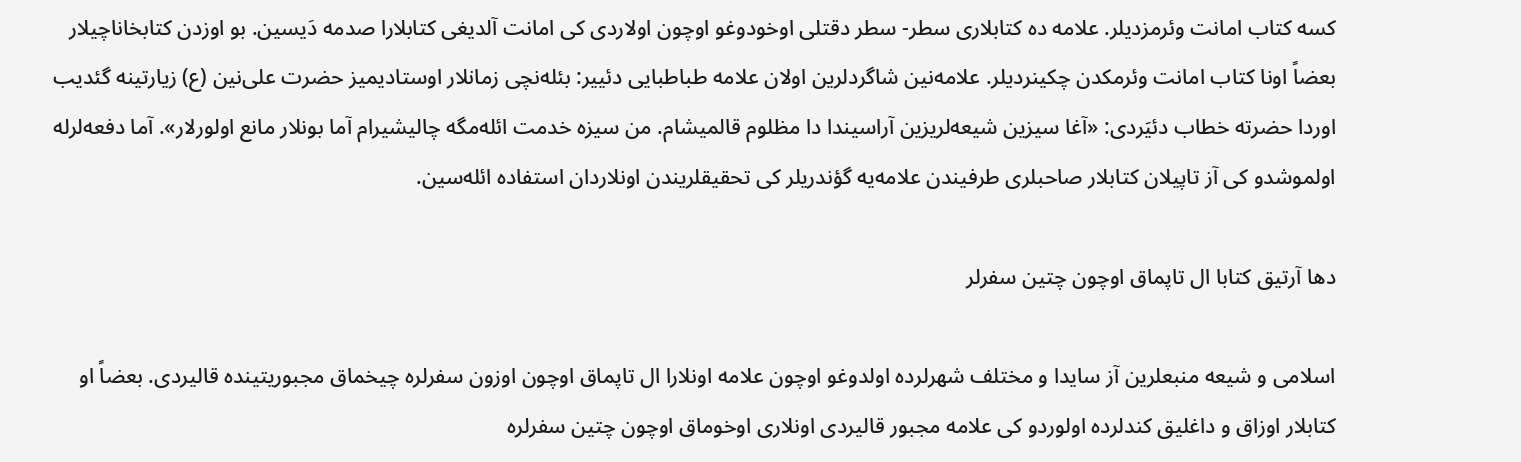كسه كتاب امانت وئرمزدیلر. علامه‌ ده كتابلاری سطر- سطر دقتلی اوخودوغو اوچون اولاردی كی امانت آلدیغی كتابلارا صدمه دَیسین. بو اوزدن كتابخاناچیلار بعضاً اونا كتاب امانت وئرمكدن چكینردیلر. علامه‌نین شاگردلرین اولان علامه طباطبایی دئییر: بئله‌نچی زمانلار اوستادیمیز حضرت علی‌نین (ع) زیارتینه گئدیب اوردا حضرته خطاب دئیَردی: «آغا سیزین شیعه‌لریزین آراسیندا دا مظلوم قالمیشام. من سیزه خدمت ائله‌مگه چالیشیرام آما بونلار مانع اولورلار». آما دفعه‌لرله اولموشدو كی آز تاپیلان كتابلار صاحبلری طرفیندن علامه‌یه گؤندریلر كی تحقیقلریندن اونلاردان استفاده ائله‌سین.

دها آرتیق كتابا ال تاپماق اوچون چتین سفرلر

اسلامی و شیعه منبعلرین آز سایدا و مختلف شهرلرده اولدوغو اوچون علامه اونلارا ال تاپماق اوچون اوزون سفرلره چیخماق مجبوریتینده قالیردی. بعضاً او كتابلار اوزاق و داغلیق كندلرده اولوردو كی علامه مجبور قالیردی اونلاری اوخوماق اوچون چتین سفرلره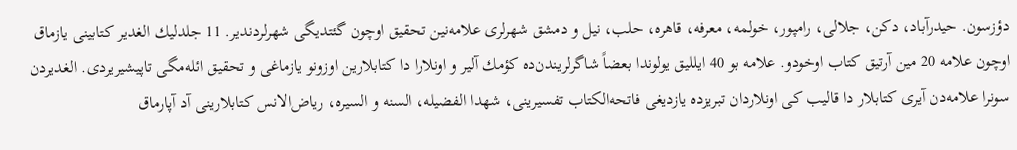دؤزسون. حیدرآباد، دكن، جلالی، رامپور، خولمه، معرفه، قاهره، حلب، نیل و دمشق شهرلری علامه‌نین تحقیق اوچون گئتدیگی شهرلردندیر. 11 جلدلیك الغدیر كتابینی یازماق اوچون علامه 20 مین آرتیق كتاب اوخودو. علامه بو 40 ایللیق یولوندا بعضاً شاگرلریندن‌ده كؤمك آلیر و اونلارا ‌دا كتابلارین اوزونو یازماغی و تحقیق ائله‌مگی تاپیشیریردی. الغدیردن سونرا علامه‌دن آیری كتابلار دا قالیب كی اونلاردان تبریزده یازدیغی فاتحه‌الكتاب تفسیرینی، شهدا الفضیله، السنه و السیره، ریاض‌الانس كتابلارینی آد آپارماق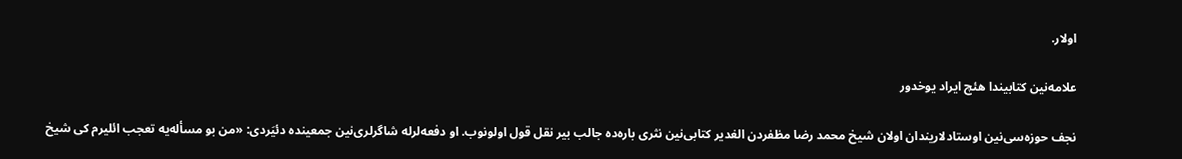اولار.

علامه‌نین كتابیندا هئچ ایراد یوخدور

نجف حوزه‌سی‌نین اوستادلاریندان اولان شیخ محمد رضا مظفردن الغدیر كتابی‌نین نثری باره‌ده جالب بیر نقل قول اولونوب. او دفعه‌لرله شاگرلری‌نین جمعینده دئیَردی: «من بو مسأله‌یه تعجب ائلیرم كی شیخ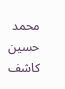محمد حسین كاشف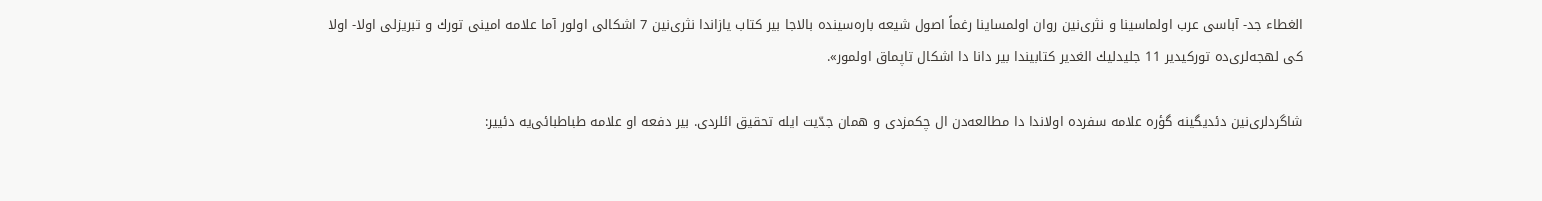الغطاء جد- آباسی عرب اولماسینا و نثری‌نین روان اولمساینا رغماً اصول شیعه باره‌سینده بالاجا بیر كتاب یازاندا نثری‌نین 7 اشكالی اولور آما علامه امینی تورك و تبریزلی اولا- اولا كی لهجه‌لری‌ده توركیدیر 11 جلیدلیك الغدیر كتابیندا بیر دانا دا اشكال تاپماق اولمور».

شاگردلری‌نین دئدیگینه گؤره علامه سفرده اولاندا دا مطالعه‌دن ال چكمزدی و همان جدّیت ایله تحقیق ائلردی. بیر دفعه او علامه طباطبائی‌یه دئییر: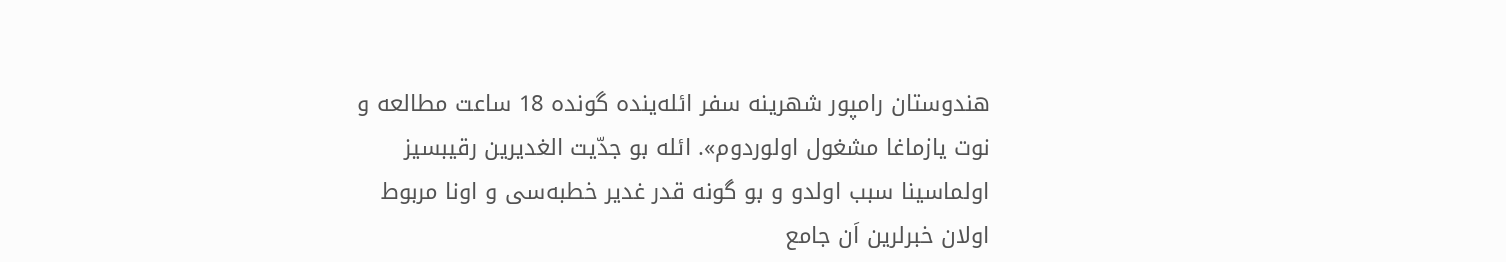هندوستان رامپور شهرینه سفر ائله‌ینده گونده 18 ساعت مطالعه و نوت یازماغا مشغول اولوردوم». ائله بو جدّیت الغدیرین رقیبسیز اولماسینا سبب اولدو و بو گونه‌ قدر غدیر خطبه‌سی و اونا مربوط اولان خبرلرین اَن جامع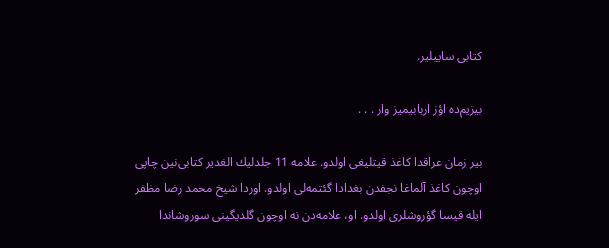كتابی ساییلیر.

بیزیم‌ده اؤز اربابیمیز وار . . .

بیر زمان عراقدا كاغذ قیتلیغی اولدو. علامه 11 جلدلیك الغدیر كتابی‌نین چاپی اوچون كاغذ آلماغا نجفدن بغدادا گئتمه‌لی اولدو. اوردا شیخ محمد رضا مظفر ایله قیسا گؤروشلری اولدو. او، علامه‌دن نه اوچون گلدیگینی سوروشاندا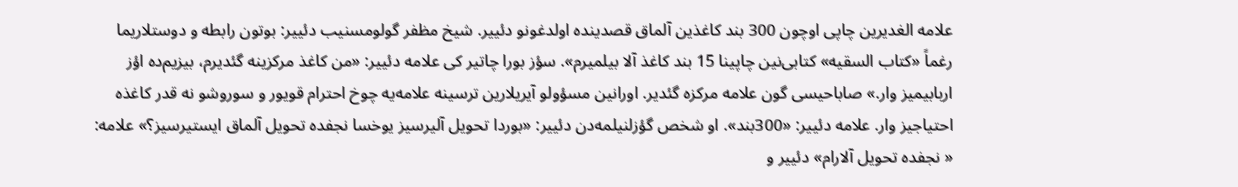علامه الغدیرین چاپی اوچون 300 بند كاغذین آلماق قصدینده اولدغونو دئییر. شیخ مظفر گولومسنیب دئییر: بوتون رابطه و دوستلاریما رغماً «كتاب السقیه» كتابی‌نین چاپینا 15 بند كاغذ آلا بیلمیرم». سؤز بورا چاتیر كی علامه دئییر: «من كاغذ مركزینه گئدیرم، بیزیم‌ده اؤز اربابیمیز وار.» صاباحیسی گون علامه مركزه گئدیر. اورانین مسؤولو آیریلارین ترسینه علامه‌‌‌یه‌ چوخ احترام قویور و سوروشو نه قدر كاغذه احتیاجیز وار. علامه دئییر: «300بند». او شخص گؤزلنیلمه‌دن دئییر: «بوردا تحویل آلیرسیز یوخسا نجفده تحویل آلماق ایستیرسیز؟» علامه: « نجفده تحویل آلارام» دئییر و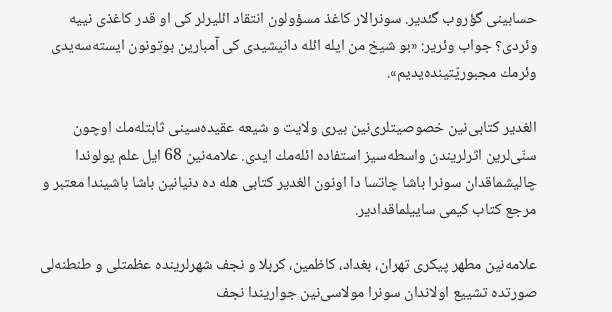حسابینی گؤروب گئدیر. سونرالار كاغذ مسؤولون انتقاد ائلیرلر كی او قدر كاغذی نییه وئردی؟ جواب وئریر: «بو شیخ من ایله ائله دانیشیدی كی آمبارین بوتونون ایسته‌سه‌یدی وئرمك مجبوریّتینده‌یدیم».

الغدیر كتابی‌نین خصوصیتلری‌نین بیری ولایت و شیعه عقیده‌سینی ثابتله‌مك اوچون سنّی‌لرین اثرلریندن واسطه‌سیز استفاده ائله‌مك ایدی. علامه‌نین 68 ایل علم یولوندا چالیشماقدان سونرا باشا چاتسا دا اونون الغدیر كتابی هله ‌ده دنیانین باشا باشیندا معتبر و مرجع كتاب كیمی ساییلماقدادیر.

علامه‌نین مطهر پیكری تهران، بغداد، كاظمین، كربلا و نجف شهرلرینده عظمتلی و طنطنه‌لی صورتده تشییع اولاندان سونرا مولاسی‌نین جواریندا نجف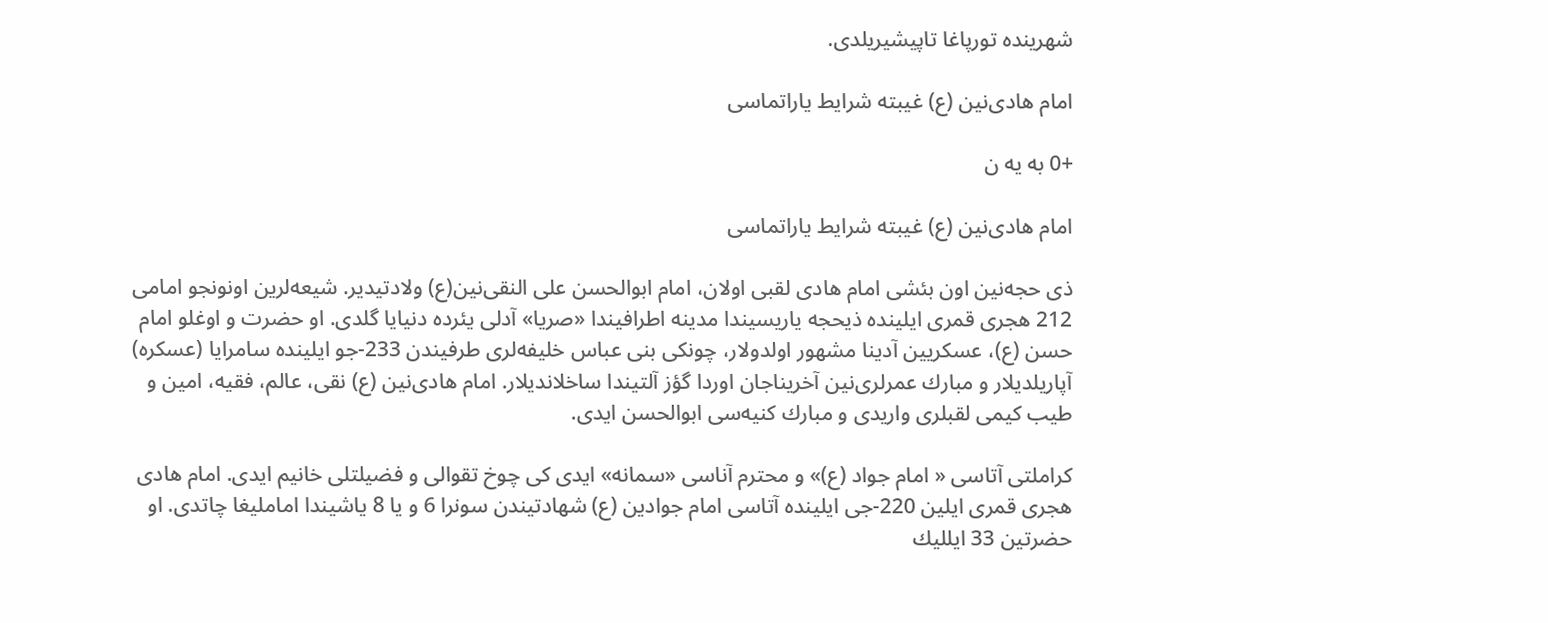شهرینده تورپاغا تاپیشیریلدی.

امام هادی‌نین (ع) غیبته شرایط یاراتماسی

+0 به یه ن

امام هادی‌نین (ع) غیبته شرایط یاراتماسی

ذی حجه‌نین اون بئشی امام هادی لقبی اولان، امام ابوالحسن علی النقی‌نین(ع) ولادتیدیر. شیعه‌لرین اونونجو امامی 212 هجری قمری ایلینده ذیحجه یاریسیندا مدینه اطرافیندا «صریا» آدلی یئرده دنیایا گلدی. او حضرت و اوغلو امام حسن (ع)، عسكریین آدینا مشهور اولدولار، چونكی بنی عباس خلیفه‌لری طرفیندن 233-جو ایلینده سامرایا (عسكره) آپاریلدیلار و مبارك عمرلری‌نین آخریناجان اوردا گؤز آلتیندا ساخلاندیلار. امام هادی‌نین (ع) نقی، عالم، فقیه، امین و طیب كیمی لقبلری‌ واریدی و مبارك كنیه‌سی ابوالحسن ایدی.

كراملتی آتاسی « امام جواد (ع)» و محترم آناسی «سمانه» ایدی كی چوخ تقوالی و فضیلتلی خانیم ایدی. امام هادی هجری قمری ایلین 220-جی ایلینده آتاسی امام جوادین (ع) شهادتیندن سونرا 6 و یا 8 یاشیندا اماملیغا چاتدی. او حضرتین 33 ایللیك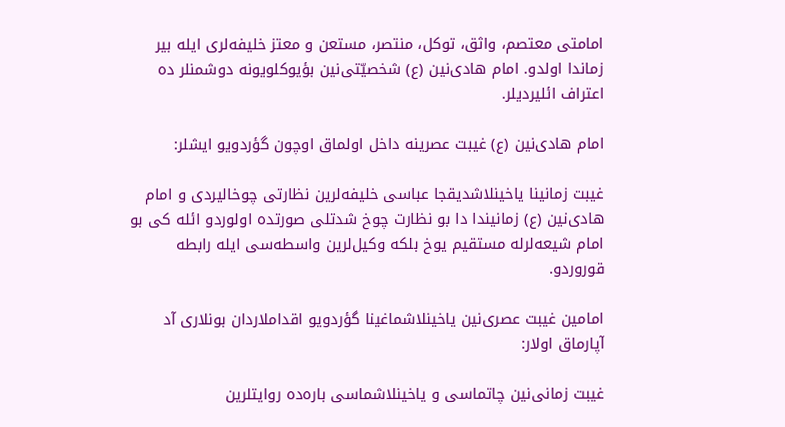امامتی معتصم، واثق، توكل، منتصر، مستعن و معتز خلیفه‌لری ایله بیر زماندا اولدو. امام هادی‌نین (ع) شخصیّتی‌نین بؤیوكلویونه دوشمنلر ده اعتراف ائلیردیلر.

امام هادی‌نین (ع) غیبت عصرینه داخل اولماق اوچون گؤردویو ایشلر:

غیبت زمانینا یاخینلاشدیقجا عباسی خلیفه‌لرین نظارتی چوخالیردی و امام هادی‌نین (ع) زمانیندا دا بو نظارت چوخ شدتلی صورتده اولوردو ائله كی بو امام شیعه‌لرله مستقیم یوخ بلكه وكیل‌لرین واسطه‌سی ایله رابطه قوروردو.

امامین غیبت عصری‌نین یاخینلاشماغینا گؤردویو اقداملاردان بونلاری آد آپارماق اولار:

غیبت زمانی‌نین چاتماسی و یاخینلاشماسی باره‌ده روایتلرین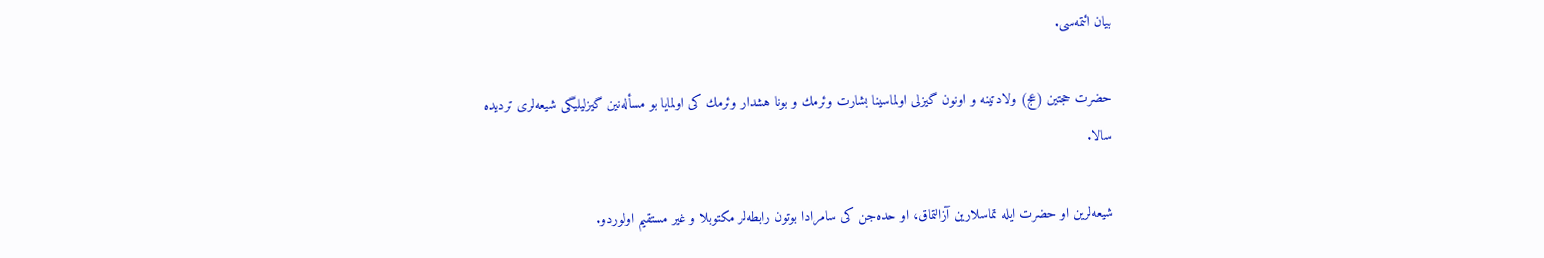بیان ائتمه‌سی.

حضرت حجتین (عج) ولادتینه و اونون گیزلی اولماسینا بشارت وئرمك و بونا هشدار وئرمك كی اولمایا بو مسأله‌نین گیزلیلیگی شیعه‌لری تردیده سالا.

شیعه‌لرین او حضرت ایله تماسلارین آزالتماق، او حده‌جن كی سامرادا بوتون رابطه‌لر مكتوبلا و غیر مستقیم اولوردو.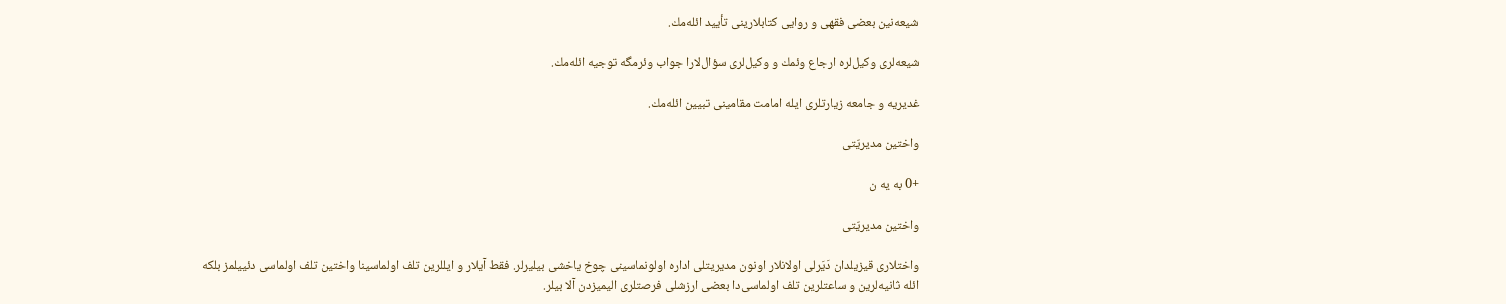شیعه‌نین بعضی فقهی و روایی كتابلارینی تأیید ائله‌مك.

شیعه‌لری وكیل‌لره ارجاع وئمك و وكیل‌لری سؤال‌لارا جواب وئرمگه توجیه ائله‌مك.

غدیریه و جامعه زیارتلری ایله امامت مقامینی تبیین ائله‌مك.

واختین مدیریّتی

+0 به یه ن

واختین مدیریّتی

واختلاری قیزیلدان دَیَرلی اولانلار اونون مدیریتلی اداره اولونماسینی چوخ یاخشی بیلیرلر. فقط آیلار و ایللرین تلف اولماسینا واختین تلف اولماسی دئییلمز بلكه ائله ثانیه‌لرین و ساعتلرین‌ تلف اولماسی‌دا بعضی ارزشلی فرصتلری الیمیزدن آلا بیلر.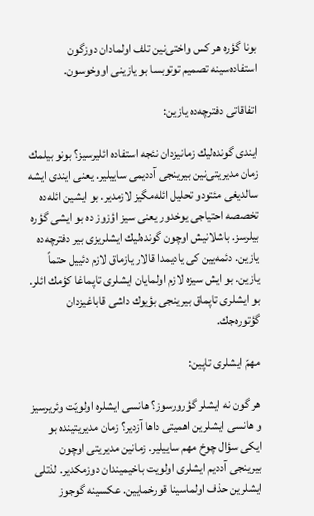بونا گؤره هر كس واختی‌نین تلف اولمادان دوزگون استفاده‌سینه تصمیم توتوبسا بو یازینی اووخوسون.

اتفاقاتی دفترچه‌ده یازین:

ایندی گونده‌لیك زمانیزدان نئجه استفاده ائلیرسیز؟ بونو بیلمك زمان مدیریتی‌نین بیرینجی آددیمی ساییلیر. یعنی ایندی ایشه سالدیغی مئتودو تحلیل ائله‌مگیز لازمدیر. بو ایشین ائله‌ده تخصصه احتیاجی یوخدور یعنی سیز اؤزوز ده بو ایشی گؤره بیلرسز. باشلانیش اوچون گونده‌لیك ایشلریزی بیر دفترچه‌ده یازین. دئمه‌یین كی یادیمدا قالار یازماق لازم دئییل حتماً یازین. بو ایش سیزه لازم اولمایان ایشلری تاپماغا كؤمك ائلر. بو ایشلری تاپماق بیرینجی بؤیوك داشی قاباغیزدان گؤتوره‌جك.

مهمّ ایشلری تاپین:

هر گون نه ایشلر گؤرورسوز؟ هانسی ایشلره اولویّت وئریرسیز و هانسی ایشلرین اهمیتی داها آزدیر؟ زمان مدیریتینده بو ایكی سؤال چوخ مهم ساییلیر. زمانین مدیریتی اوچون بیرینجی آددیم ایشلری اولویت باخیمیندان دوزمكدیر. لذتلی ایشلرین حذف اولماسینا قورخمایین. عكسینه گوجوز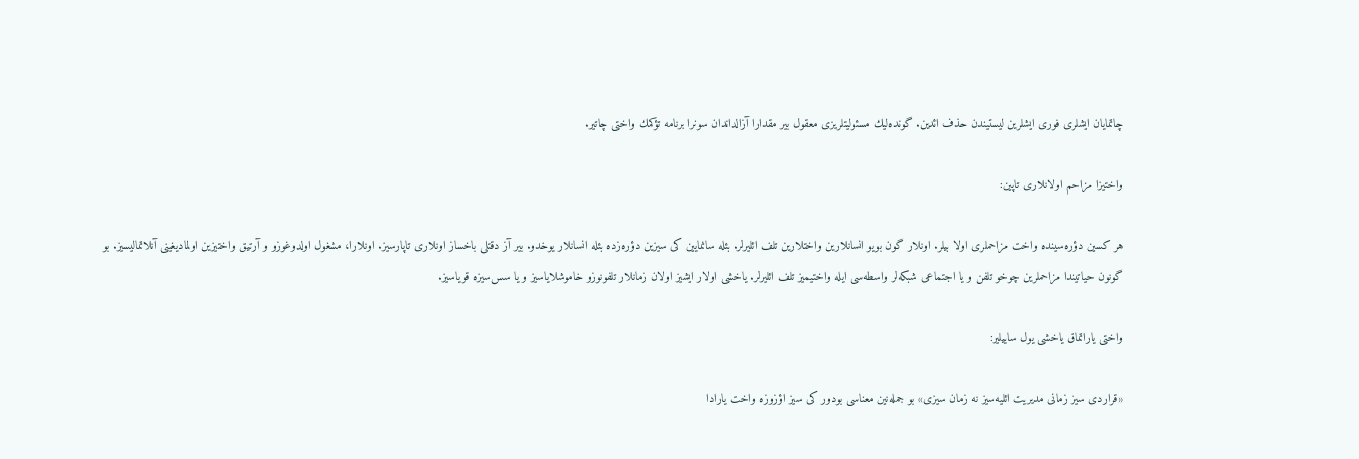چاتمایان ایشلری فوری ایشلرین لیستیندن حذف ائدین. گونده‌لیك مسئولیتلریزی معقول بیر مقدارا آزالداندان سونرا برنامه تؤكمك واختی چاتیر.

واختیزا مزاحم اولانلاری تاپین:

هر كسین دؤره‌سینده واخت مزاحملری اولا بیلر. اونلار گون بویو انسانلارین واختلارین تلف ائلیرلر. بئله سانمایین كی سیزین دؤره‌زده بئله انسانلار یوخدو. بیر آز دقتلی باخساز اونلاری تاپارسیز. اونلارا، مشغول اولدوغوزو و آرتیق واختیزین اولمادیغینی آنلاتمالیسیز. بو گونون حیاتیندا مزاحملرین چوخو تلفن و یا اجتماعی شبكه‌لر واسطه‌سی ایله واختیمیز تلف ائلیرلر. یاخشی اولار ایشیز اولان زمانلار تلفونوزو خاموشلایاسیز و یا سس‌سیزه قویاسیز.

واختی یاراتماق یاخشی یول ساییلیر:

«قراردی سیز زمانی مدیریت ائلیه‌سیز نه زمان سیزی» بو جمله‌نین معناسی بودور كی سیز اؤزوزه واخت یارادا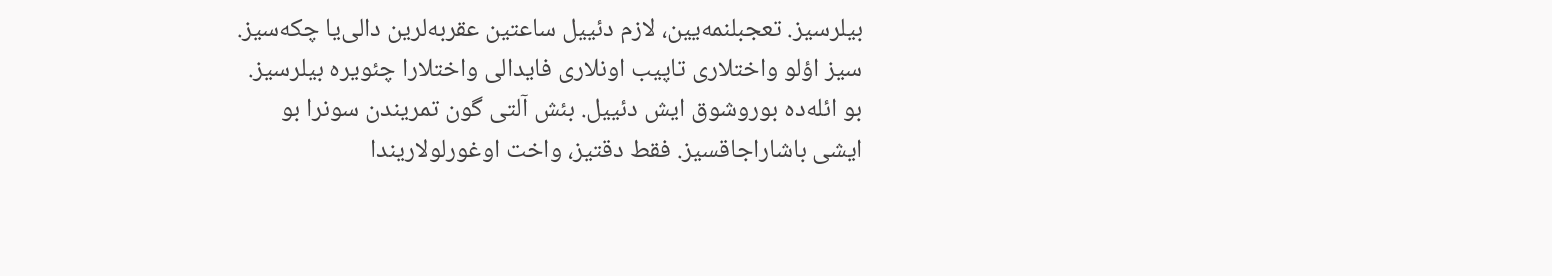بیلرسیز. تعجبلنمه‌یین، لازم دئییل ساعتین عقربه‌لرین دالی‌یا چكه‌سیز. سیز اؤلو واختلاری تاپیب اونلاری فایدالی واختلارا چئویره بیلرسیز. بو ائله‌ده بوروشوق ایش دئییل. بئش آلتی گون تمریندن سونرا بو ایشی باشاراجاقسیز. فقط دقتیز، واخت اوغورلولاریندا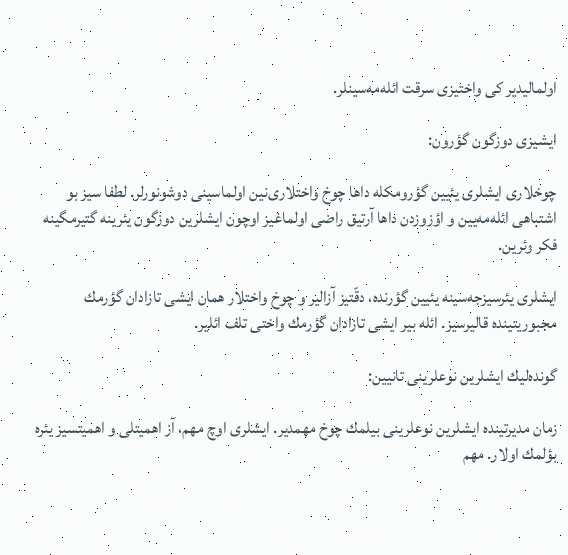اولمالیدیر كی واختیزی سرقت ائله‌مه‌سینلر.

ایشیزی دوزگون گؤرون:

چوخلاری ایشلری یئیین گؤرومكله داها چوخ واختلاری‌نین اولماسینی دوشونورلر. لطفا سیز بو اشتباهی ائله‌مه‌یین و اؤزوزدن داها آرتیق راضی اولماغیز اوچون ایشلرین دوزگون یئرینه گتیرمگینه فكر وئرین.

ایشلری یئرسیزجه‌سینه یئیین گؤرنده، دقّتیز آزالیر و چوخ واختلار همان ایشی تازادان گؤرمك مجبوریتینده قالیرسیز. ائله بیر ایشی تازادان گؤرمك واختی تلف ائلیر.

گونده‌لیك ایشلرین نوعلرینی تانیین:

زمان مدیرتینده ایشلرین نوعلرینی بیلمك چوخ مهمدیر. ایشلری اوچ مهم، آز اهمیتلی و اهمیتسیز یئره بؤلمك اولار. مهم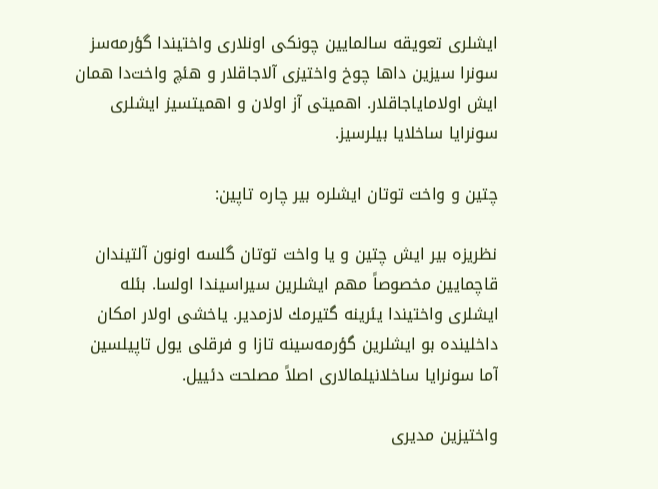ایشلری تعویقه سالمایین چونكی اونلاری واختیندا گؤرمه‌سز سونرا سیزین داها چوخ واختیزی آلاجاقلار و هئچ واخت‌دا همان ایش اولامایاجاقلار. اهمیتی آز اولان و اهمیتسیز ایشلری سونرایا ساخلایا بیلرسیز.

چتین و واخت توتان ایشلره بیر چاره تاپین:

نظریزه بیر ایش چتین و یا واخت توتان گلسه اونون آلتیندان قاچمایین مخصوصاً مهم ایشلرین سیراسیندا اولسا. بئله ایشلری واختیندا یئرینه گتیرمك لازمدیر. یاخشی اولار امكان داخلینده بو ایشلرین گؤرمه‌سینه تازا و فرقلی یول تاپیلسین آما سونرایا ساخلانیلمالاری اصلاً مصلحت دئییل.

واختیزین مدیری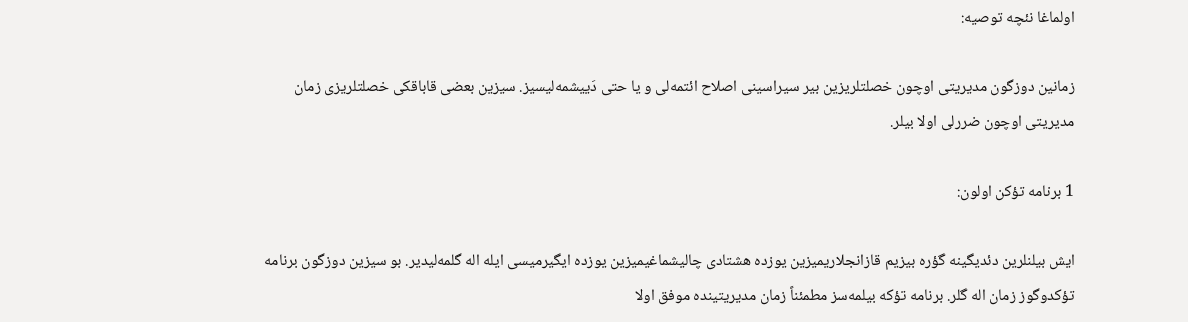اولماغا نئچه توصیه:

زمانین دوزگون مدیریتی اوچون خصلتلریزین بیر سیراسینی اصلاح ائتمه‌لی و یا حتی دَییشمه‌لیسیز. سیزین بعضی قاباقكی خصلتلریزی زمان مدیریتی اوچون ضررلی اولا بیلر.

1 برنامه تؤكن اولون:

ایش بیلنلرین دئدیگینه گؤره بیزیم قازانجلاریمیزین یوزده هشتادی چالیشماغیمیزین یوزده ایگیرمیسی ایله اله گلمه‌لیدیر. بو سیزین دوزگون برنامه تؤكدوگوز زمان اله گلر. برنامه تؤكه بیلمه‌سز مطمئناً زمان مدیریتینده موفق اولا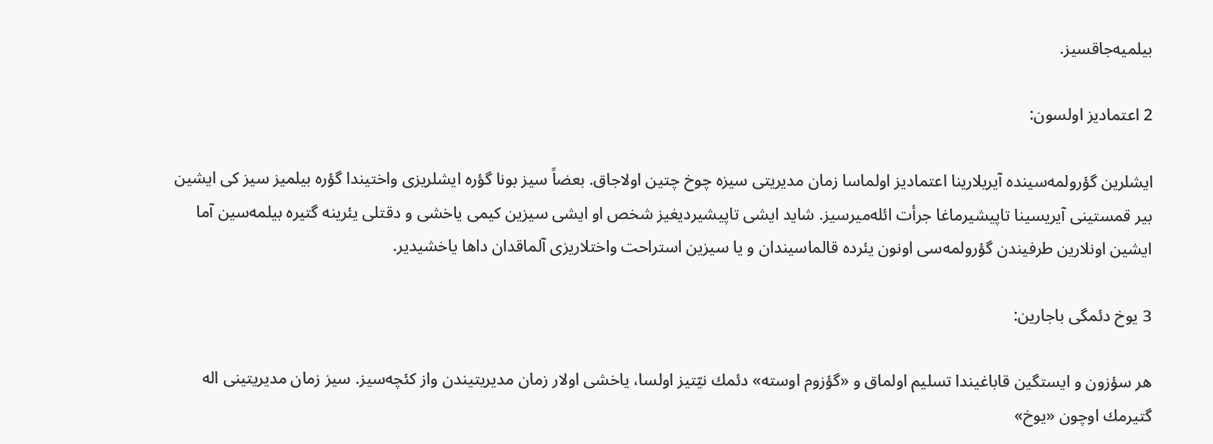بیلمیه‌جاقسیز.

2 اعتمادیز اولسون:

ایشلرین گؤرولمه‌سینده آیریلارینا اعتمادیز اولماسا زمان مدیریتی سیزه چوخ چتین اولاجاق. بعضاً سیز بونا گؤره ایشلریزی واختیندا گؤره بیلمیز سیز كی ایشین بیر قمستینی آیریسینا تاپیشیرماغا جرأت ائله‌میرسیز. شاید ایشی تاپیشیردیغیز شخص او ایشی سیزین كیمی یاخشی و دقتلی یئرینه گتیره بیلمه‌سین آما ایشین اونلارین طرفیندن گؤرولمه‌سی اونون یئرده قالماسیندان و یا سیزین استراحت واختلاریزی آلماقدان داها یاخشیدیر.

3 یوخ دئمگی باجارین:

هر سؤزون و ایستگین قاباغیندا تسلیم اولماق و «گؤزوم اوسته» دئمك نیّتیز اولسا، یاخشی اولار زمان مدیریتیندن واز كئچه‌سیز. سیز زمان مدیریتینی اله گتیرمك اوچون «یوخ»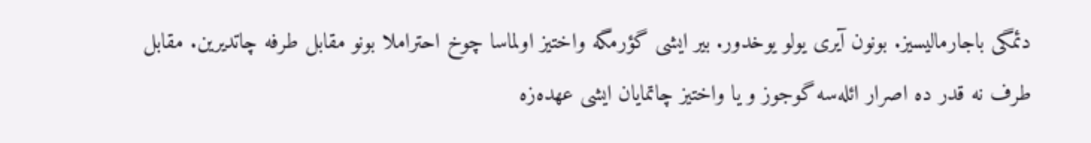دئمگی باجارمالیسیز. بونون آیری یولو یوخدور. بیر ایشی گؤرمگه واختیز اولماسا چوخ احتراملا بونو مقابل طرفه چاتدیرین. مقابل طرف نه قدر ده اصرار ائله‌سه گوجوز و یا واختیز چاتمایان ایشی عهده‌زه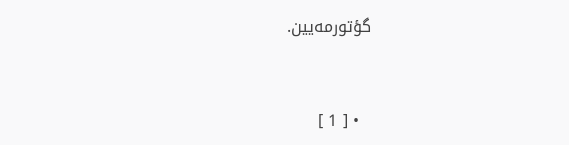گؤتورمه‌یین.



  • [ 1 ]